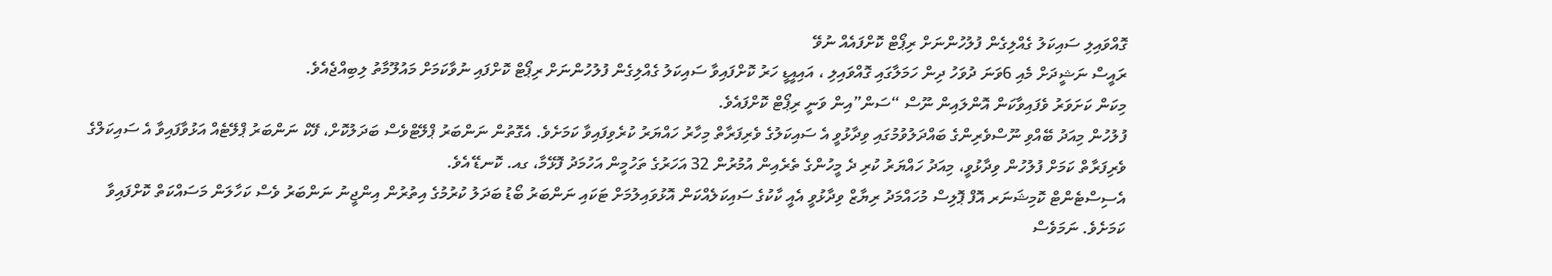ގޮއްވައިލި ސައިކަލު ގެއްލިގެން ފުލުހުންނަށް ރިޕޯޓް ކޮށްފައެއް ނުވޭ
ރައީސް ނަޝީދަށް މެއި 6ވަނަ ދުވަހު ދިން ހަމަލާގައި ގޮއްވައިލި ، އައިއީޑީ ހަރު ކޮށްފައިވާ ސައިކަލު ގެއްލިގެން ފުލުހުންނަށް ރިޕޯޓް ކޮށްފައި ނުވާކަމަށް މައުލޫމާތު ލިބިއްޖެއެވެ.
މިކަން ކަށަވަރު ވެފައިވާކަން އޮންލައިން ނޫސް “ސަން”އިން ވަނީ ރިޕޯޓް ކޮށްފައެވެ.
ފުލުހުން މިއަދު ބޭއްވި ނޫސްވެރިންގެ ބައްދަލުވުމުގައި ވިދާޅުވީ އެ ސައިކަލުގެ ވެރިފަރާތް މިހާރު ހައްޔަރު ކުރެވިފައިވާ ކަމަށެވެ. އެގޮތުން ނަންބަރު ޕްލޭޓްވެސް ބަދަލުކޮށް، ފޭކް ނަންބަރު ޕްލޭޓެއް އަޅުވާފައިވާ އެ ސައިކަލްގެ ވެރިފަރާތް ކަމަށް ފުލުހުން ވިދާޅުވީ، މިއަދު ހައްޔަރު ކުރި ދެ މީހުންގެ ތެރެއިން އުމުރުން 32 އަހަރުގެ ތަހުމީން އަހުމަދު ފޮޅޭމާ، ގއ. ކޮނޑޭ އެވެ.
އެސިސްޓެންޓް ކޮމިޝަނަރ އޮފް ޕޮލިސް މުހައްމަދު ރިޔާޒް ވިދާޅުވީ އެއީ ކާކުގެ ސައިކަލެއްކަން އޮޅުވައިލުމަށް ޓަކައި ނަންބަރު ބޯޑު ބަދަލު ކުރުމުގެ އިތުރުން އިންޖީނު ނަންބަރު ވެސް ކަހާލަން މަސައްކަތް ކޮށްފައިވާ ކަމަށެވެ. ނަމަވެސް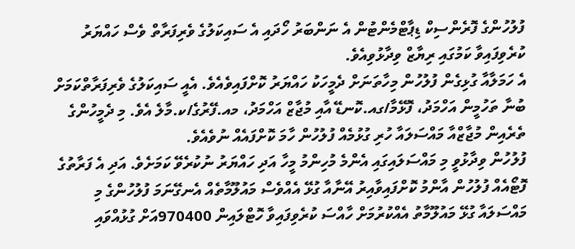ފުލުހުންގެ ފޮރެންސިކް ޑިޕާޓްމެންޓުން އެ ނަންބަރު ހޯދައި އެ ސައިކަލުގެ ވެރިފަރާތް ވެސް ހައްޔަރު ކުރެވިފައިވާ ކަމުގައި ރިޔާޒް ވިދާޅުވިއެވެ.
އެ ހަމަލާއާ ގުޅިގެން ފުލުހުން މިހާތަނަށް ދެމީހަކު ހައްޔަރު ކޮށްފައިވެއެވެ. އެއީ ސައިކަލުގެ ވެރިފަރާތްކަމަށް ބުނާ ތަހުމީން އަހްމަދު، ފޮޅޭމާ/ގއ.ކޮނޑޭ އާއި މުޖާޒް އަހްމަދު، މއ.ފޭރުގެ/ކ.މާލެ އެވެ. މި ދެމީހުންގެ ތެރެއިން މުޖާޒްއާ މައްސަލައާ ހުރި ގުޅުމެއް ފުލުހުން ހާމަ ކޮށްފައެއް ނުވެއެވެ.
ފުލުހުން ވިދާޅުވީ މި މައްސަލައިގައި އެންމެ މުހިންމު މީހާ އަދި ހައްޔަރު ނުކުރެވޭ ކަމަށެވެ. އަދި އެ ފަރާތުގެ ފޮޓޯއެއް ފުލުހުން އާންމު ކޮށްފައިވާއިރު އޭނާއާ ގުޅޭ އެއްވެސް މައުލޫމާތެއް އެނގޭނަމަ ފުލުހުންގެ މި މައްސަލައާ ގުޅޭ މައުލޫމާތު އެއްކުރުމަށް ހާއްސަ ކުރެވިފައިވާ ހޮޓްލައިން 970400އަށް ގުޅުއްވައި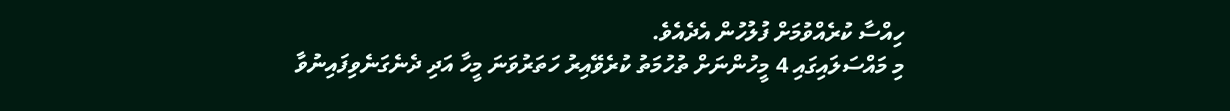ހިއްސާ ކުރެއްވުމަށް ފުލުހުން އެދެއެވެ.
މި މައްސަލައިގައި 4 މީހުންނަށް ތުހުމަތު ކުރެވޭއިރު ހަތަރުވަނަ މީހާ އަދި ދެނެގަނެވިފައިނުވާ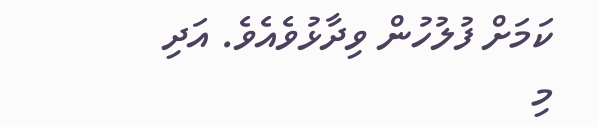ކަމަށް ފުލުހުން ވިދާޅުވެއެވެ. އަދި މި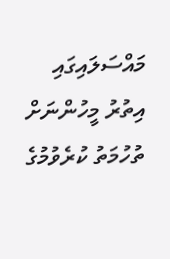މައްސަލައިގައި އިތުރު މީހުންނަށް ތުހުމަތު ކުރެވުމުގެ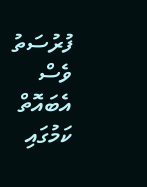ފުރުސަތު ވެސް އެބައޮތް ކަމުގައި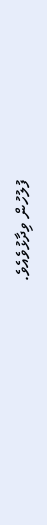ފުލުހުން ވިދާޅުވެއެވެ.